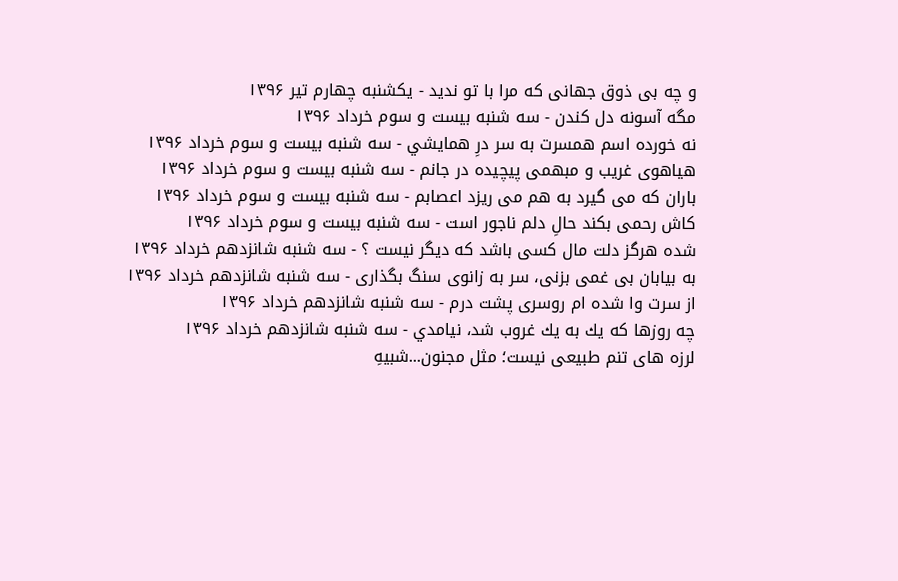و چه بی ذوق جهانی که مرا با تو ندید - یکشنبه چهارم تیر ۱۳۹۶
مگه آسونه دل كندن - سه شنبه بیست و سوم خرداد ۱۳۹۶
نه خورده اسم همسرت به سر درِ همايشي - سه شنبه بیست و سوم خرداد ۱۳۹۶
هیاهوی غریب و مبهمی پیچیده در جانم - سه شنبه بیست و سوم خرداد ۱۳۹۶
باران که می گیرد به هم می ریزد اعصابم - سه شنبه بیست و سوم خرداد ۱۳۹۶
کاش رحمی بکند حالِ دلم ناجور است - سه شنبه بیست و سوم خرداد ۱۳۹۶
شده هرگز دلت مال کسی باشد که دیگر نیست ؟ - سه شنبه شانزدهم خرداد ۱۳۹۶
به بیابان بی غمی بزنی، سر به زانوی سنگ بگذاری - سه شنبه شانزدهم خرداد ۱۳۹۶
از سرت وا شده ام روسری پشت درم - سه شنبه شانزدهم خرداد ۱۳۹۶
چه روزها كه يك به يك غروب شد، نيامدي - سه شنبه شانزدهم خرداد ۱۳۹۶
لرزه های تنم طبیعی نیست؛ مثل مجنون...شبیهِ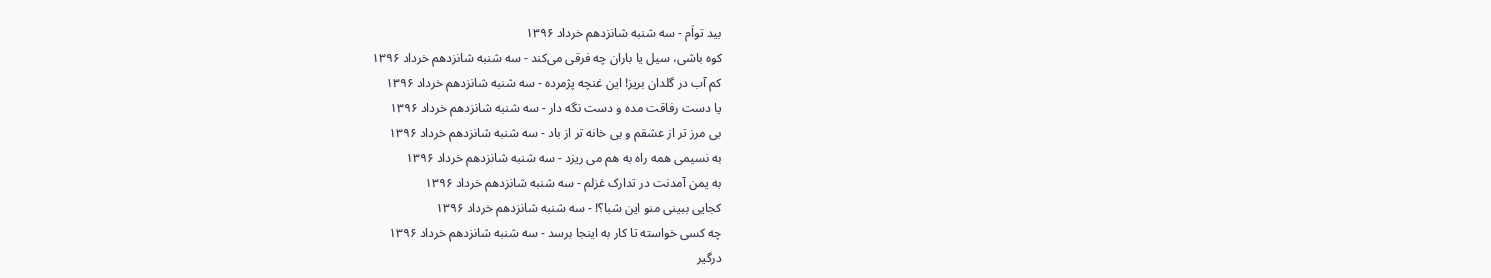بید تواَم - سه شنبه شانزدهم خرداد ۱۳۹۶
کوه باشی، سیل یا باران چه فرقی می‌کند - سه شنبه شانزدهم خرداد ۱۳۹۶
کم آب در گلدان بریز! این غنچه پژمرده - سه شنبه شانزدهم خرداد ۱۳۹۶
یا دست رفاقت مده و دست نگه دار - سه شنبه شانزدهم خرداد ۱۳۹۶
بی مرز تر از عشقم و بی خانه تر از باد - سه شنبه شانزدهم خرداد ۱۳۹۶
به نسیمی همه راه به هم می ریزد - سه شنبه شانزدهم خرداد ۱۳۹۶
به يمن آمدنت در تدارک غزلم - سه شنبه شانزدهم خرداد ۱۳۹۶
کجایی ببینی منو این شبا؟! - سه شنبه شانزدهم خرداد ۱۳۹۶
چه کسی خواسته تا کار به اینجا برسد - سه شنبه شانزدهم خرداد ۱۳۹۶
درگیر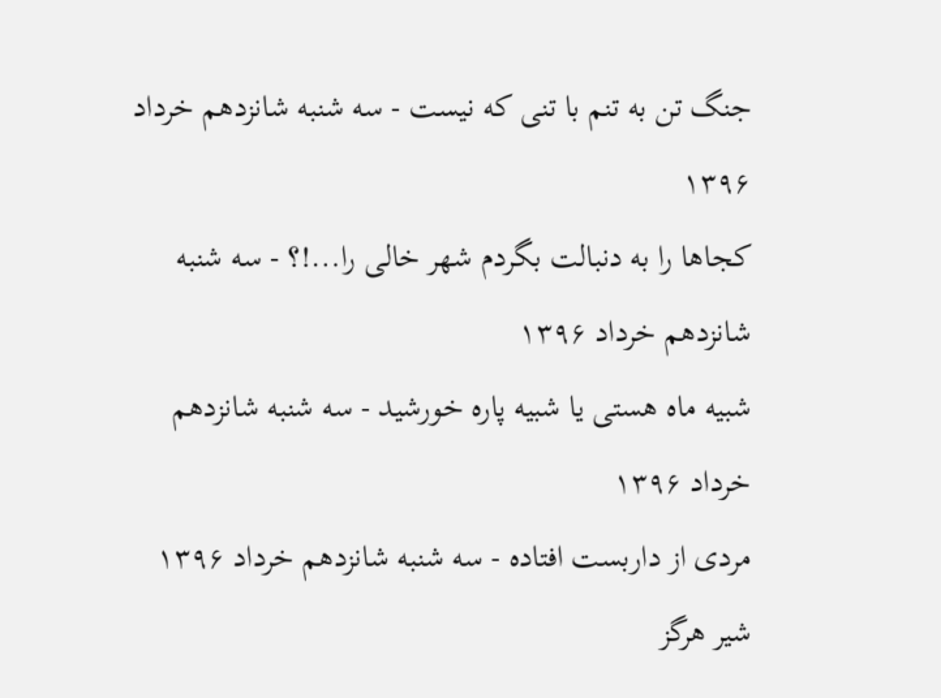جنگ تن به تنم با تنی که نیست - سه شنبه شانزدهم خرداد ۱۳۹۶
کجاها را به دنبالت بگردم شهر خالی را...!؟ - سه شنبه شانزدهم خرداد ۱۳۹۶
شبیه ماه هستی یا شبیه پاره خورشید - سه شنبه شانزدهم خرداد ۱۳۹۶
مردی از داربست افتاده - سه شنبه شانزدهم خرداد ۱۳۹۶
شیر هرگز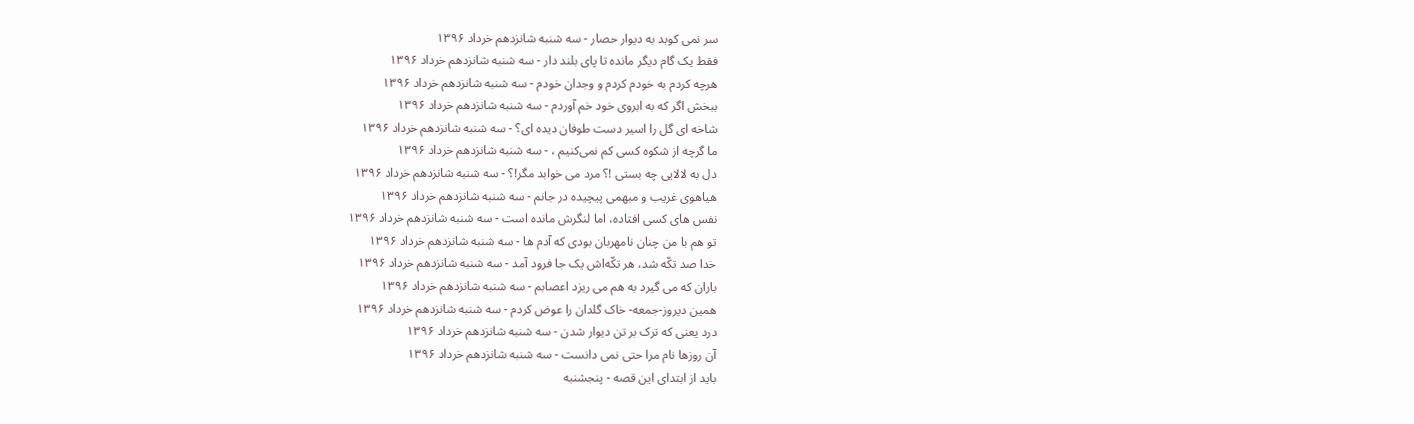سر نمی کوبد به دیوار حصار - سه شنبه شانزدهم خرداد ۱۳۹۶
فقط یک گام دیگر مانده تا پای بلند دار - سه شنبه شانزدهم خرداد ۱۳۹۶
هرچه کردم به خودم کردم و وجدان خودم - سه شنبه شانزدهم خرداد ۱۳۹۶
ببخش اگر که به ابروی خود خم آوردم - سه شنبه شانزدهم خرداد ۱۳۹۶
شاخه ای گل را اسیر دست طوفان دیده ای؟ - سه شنبه شانزدهم خرداد ۱۳۹۶
ما گرچه از شکوه کسی کم نمی‌کنیم ، - سه شنبه شانزدهم خرداد ۱۳۹۶
دل به لالایی چه بستی !؟ مرد می خوابد مگر!؟ - سه شنبه شانزدهم خرداد ۱۳۹۶
هیاهوی غریب و مبهمی پیچیده در جانم - سه شنبه شانزدهم خرداد ۱۳۹۶
نفس های کسی افتاده، اما لنگرش مانده است - سه شنبه شانزدهم خرداد ۱۳۹۶
تو هم با من چنان نامهربان بودی که آدم ها - سه شنبه شانزدهم خرداد ۱۳۹۶
خدا صد تکّه شد‌، هر تکّه‌اش یک جا فرود آمد - سه شنبه شانزدهم خرداد ۱۳۹۶
باران که می گیرد به هم می ریزد اعصابم - سه شنبه شانزدهم خرداد ۱۳۹۶
همین دیروز-جمعه- خاک گلدان را عوض کردم - سه شنبه شانزدهم خرداد ۱۳۹۶
درد یعنی که ترک بر تن دیوار شدن - سه شنبه شانزدهم خرداد ۱۳۹۶
آن روزها نام مرا حتی نمی دانست - سه شنبه شانزدهم خرداد ۱۳۹۶
باید از ابتدای این قصه - پنجشنبه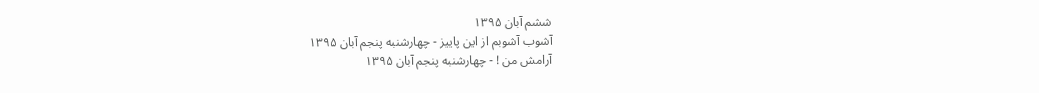ششم آبان ۱۳۹۵
آشوب آشوبم از این پاییز - چهارشنبه پنجم آبان ۱۳۹۵
آرامش من ! - چهارشنبه پنجم آبان ۱۳۹۵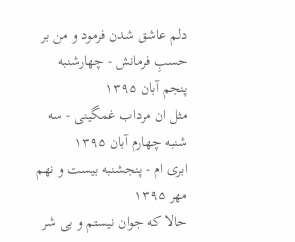دلم عاشق شدن فرمود و من بر حسبِ فرمانش - چهارشنبه پنجم آبان ۱۳۹۵
مثل ان مرداب غمگینی - سه شنبه چهارم آبان ۱۳۹۵
ابری ام - پنجشنبه بیست و نهم مهر ۱۳۹۵
حالا که جوان نیستم و بی شر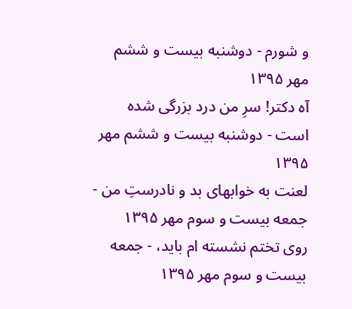و شورم - دوشنبه بیست و ششم مهر ۱۳۹۵
آه دکتر! سرِ من درد بزرگی شده است - دوشنبه بیست و ششم مهر ۱۳۹۵
لعنت به خوابهای بد و نادرستِ من - جمعه بیست و سوم مهر ۱۳۹۵
روی تختم نشسته ام باید، - جمعه بیست و سوم مهر ۱۳۹۵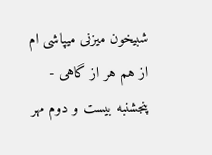شبیخون میزنی میپاشی ام از هم هر از گاهی - پنجشنبه بیست و دوم مهر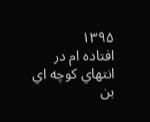۱۳۹۵
افتاده ام در انتهاي كوچه اي بن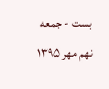بست - جمعه نهم مهر ۱۳۹۵